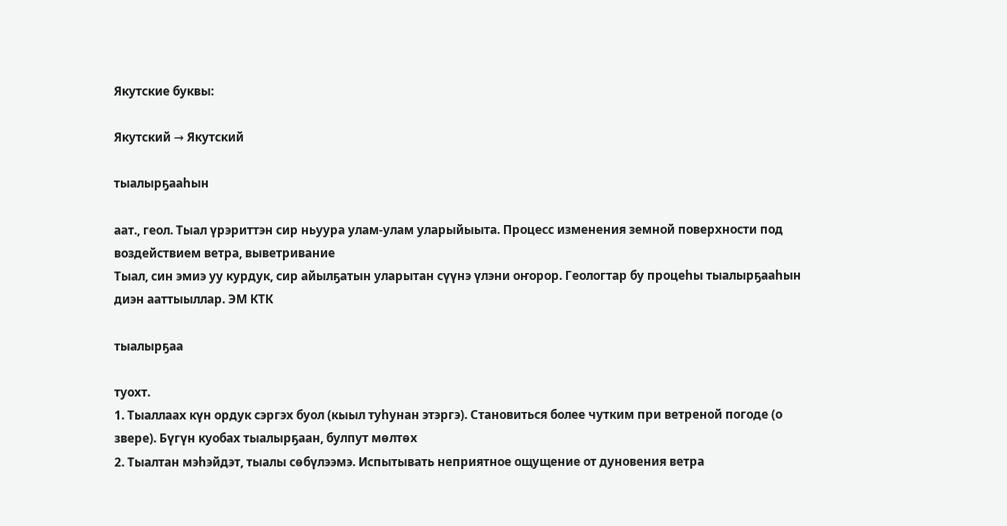Якутские буквы:

Якутский → Якутский

тыалырҕааһын

аат., геол. Тыал үрэриттэн сир ньуура улам-улам уларыйыыта. Процесс изменения земной поверхности под воздействием ветра, выветривание
Тыал, син эмиэ уу курдук, сир айылҕатын уларытан сүүнэ үлэни оҥорор. Геологтар бу процеһы тыалырҕааһын диэн ааттыыллар. ЭМ КТК

тыалырҕаа

туохт.
1. Тыаллаах күн ордук сэргэх буол (кыыл туһунан этэргэ). Становиться более чутким при ветреной погоде (о звере). Бүгүн куобах тыалырҕаан, булпут мөлтөх
2. Тыалтан мэһэйдэт, тыалы сөбүлээмэ. Испытывать неприятное ощущение от дуновения ветра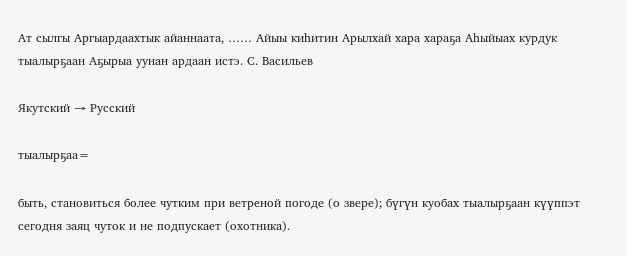Ат сылгы Аргыардаахтык айаннаата, …… Айыы киһитин Арылхай хара хараҕа Аһыйыах курдук тыалырҕаан Аҕырыа уунан ардаан истэ. С. Васильев

Якутский → Русский

тыалырҕаа=

быть, становиться более чутким при ветреной погоде (о звере); бүгүн куобах тыалырҕаан күүппэт сегодня заяц чуток и не подпускает (охотника).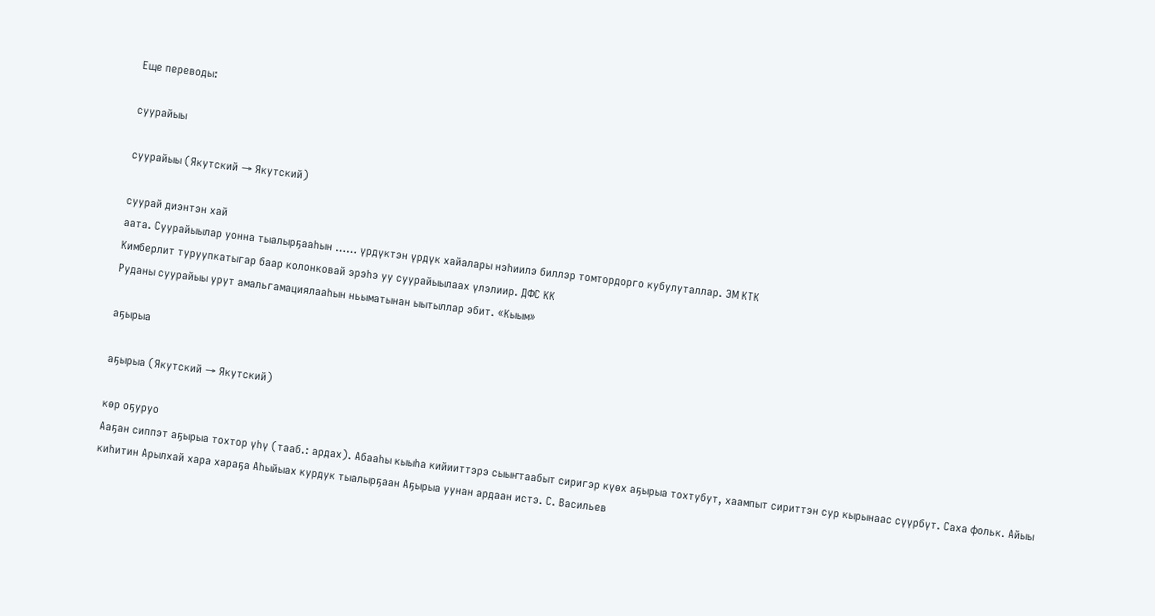Еще переводы:

суурайыы

суурайыы (Якутский → Якутский)

суурай диэнтэн хай
аата. Суурайыылар уонна тыалырҕааһын …… үрдүктэн үрдүк хайалары нэһиилэ биллэр томтордорго кубулуталлар. ЭМ КТК
Кимберлит туруупкатыгар баар колонковай эрэһэ уу суурайыылаах үлэлиир. ДФС КК
Руданы суурайыы урут амальгамациялааһын ньыматынан ыытыллар эбит. «Кыым»

аҕырыа

аҕырыа (Якутский → Якутский)

көр оҕуруо
Ааҕан сиппэт аҕырыа тохтор үһү (тааб.: ардах). Абааһы кыыһа кийииттэрэ сыыҥтаабыт сиригэр күөх аҕырыа тохтубут, хаампыт сириттэн сур кырынаас сүүрбүт. Саха фольк. Айыы киһитин Арылхай хара хараҕа Аһыйыах курдук тыалырҕаан Аҕырыа уунан ардаан истэ. С. Васильев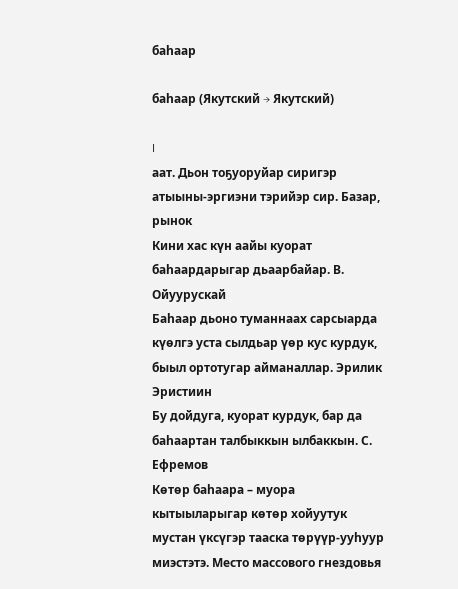баһаар

баһаар (Якутский → Якутский)

I
аат. Дьон тоҕуоруйар сиригэр атыыны-эргиэни тэрийэр сир. Базар, рынок
Кини хас күн аайы куорат баһаардарыгар дьаарбайар. В. Ойуурускай
Баһаар дьоно туманнаах сарсыарда күөлгэ уста сылдьар үөр кус курдук, быыл ортотугар айманаллар. Эрилик Эристиин
Бу дойдуга, куорат курдук, бар да баһаартан талбыккын ылбаккын. С. Ефремов
Көтөр баһаара – муора кытыыларыгар көтөр хойуутук мустан үксүгэр тааска төрүүр-ууһуур миэстэтэ. Место массового гнездовья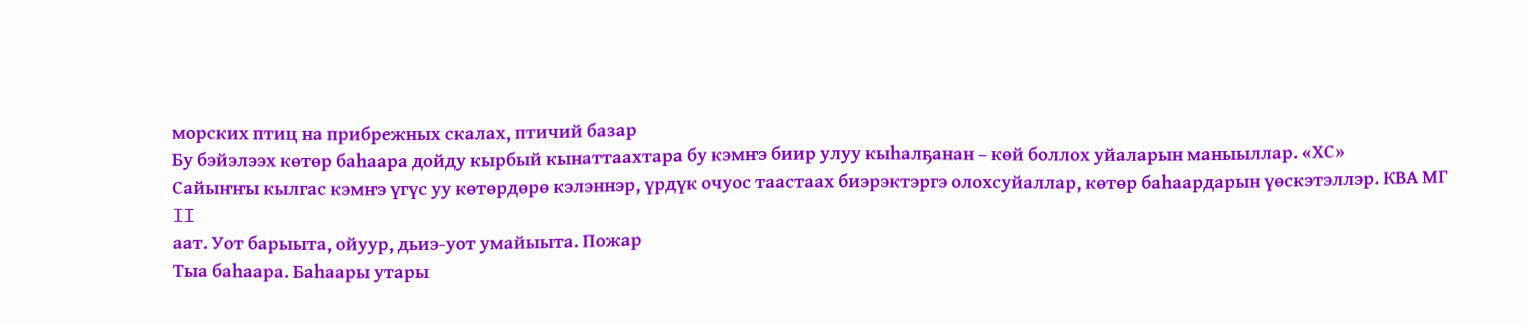морских птиц на прибрежных скалах, птичий базар
Бу бэйэлээх көтөр баһаара дойду кырбый кынаттаахтара бу кэмҥэ биир улуу кыһалҕанан – көй боллох уйаларын маныыллар. «ХС»
Сайыҥҥы кылгас кэмҥэ үгүс уу көтөрдөрө кэлэннэр, үрдүк очуос таастаах биэрэктэргэ олохсуйаллар, көтөр баһаардарын үөскэтэллэр. КВА МГ
II
аат. Уот барыыта, ойуур, дьиэ-уот умайыыта. Пожар
Тыа баһаара. Баһаары утары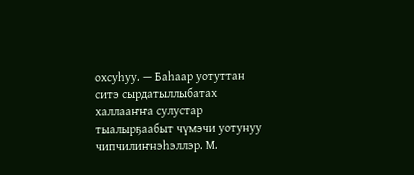охсуһуу. — Баһаар уотуттан ситэ сырдатыллыбатах халлааҥҥа сулустар тыалырҕаабыт чүмэчи уотунуу чипчилиҥнэһэллэр. М.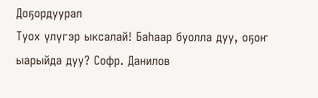Доҕордуурап
Туох үлүгэр ыксалай! Баһаар буолла дуу, оҕоҥ ыарыйда дуу? Софр. Данилов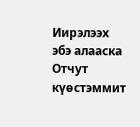Иирэлээх эбэ алааска Отчут күөстэммит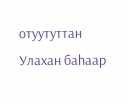отуутуттан Улахан баһаар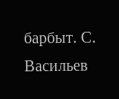барбыт. С. Васильев